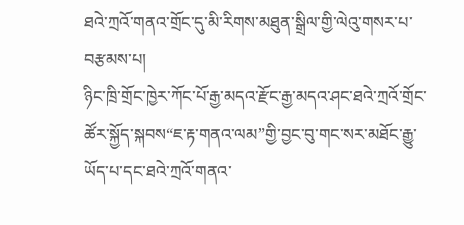ཐའེ་ཀྲའོ་གནའ་གྲོང་དུ་མི་རིགས་མཐུན་སྒྲིལ་གྱི་ལེའུ་གསར་པ་བརྩམས་པ།
ཉིང་ཁྲི་གྲོང་ཁྱེར་ཀོང་པོ་རྒྱ་མདའ་རྫོང་རྒྱ་མདའ་ཤང་ཐའེ་ཀྲའོ་གྲོང་ཚོར་སྐྱོད་སྐབས“ཇ་རྟ་གནའ་ལམ”གྱི་བྱང་བུ་གང་སར་མཐོང་རྒྱུ་ཡོད་པ་དང་ཐའེ་ཀྲའོ་གནའ་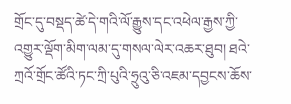གྲོང་དུ་བསྡད་ཚེ་དེ་གའི་ལོ་རྒྱུས་དང་འཕེལ་རྒྱས་ཀྱི་འགྱུར་ལྡོག་མིག་ལམ་དུ་གསལ་ལེར་འཆར་ཐུབ། ཐའེ་ཀྲའོ་གྲོང་ཚོའི་ཏང་ཀྲི་པུའི་ཧྲུའུ་ཅི་འཇམ་དབྱངས་ཆོས་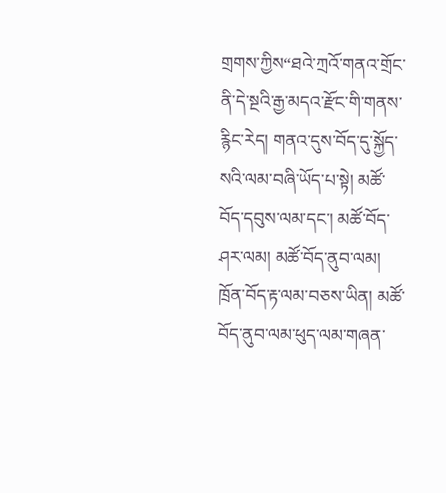གྲགས་ཀྱིས“ཐའེ་ཀྲའོ་གནའ་གྲོང་ནི་དེ་སྔའི་རྒྱ་མདའ་རྫོང་གི་གནས་རྙིང་རེད། གནའ་དུས་བོད་དུ་སྐྱོད་སའི་ལམ་བཞི་ཡོད་པ་སྟེ། མཚོ་བོད་དབུས་ལམ་དང་། མཚོ་བོད་ཤར་ལམ། མཚོ་བོད་ནུབ་ལམ། ཁྲོན་བོད་རྟ་ལམ་བཅས་ཡིན། མཚོ་བོད་ནུབ་ལམ་ཕུད་ལམ་གཞན་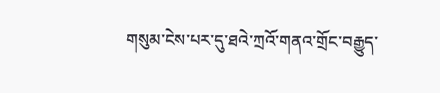གསུམ་ངེས་པར་དུ་ཐའེ་ཀྲའོ་གནའ་གྲོང་བརྒྱུད་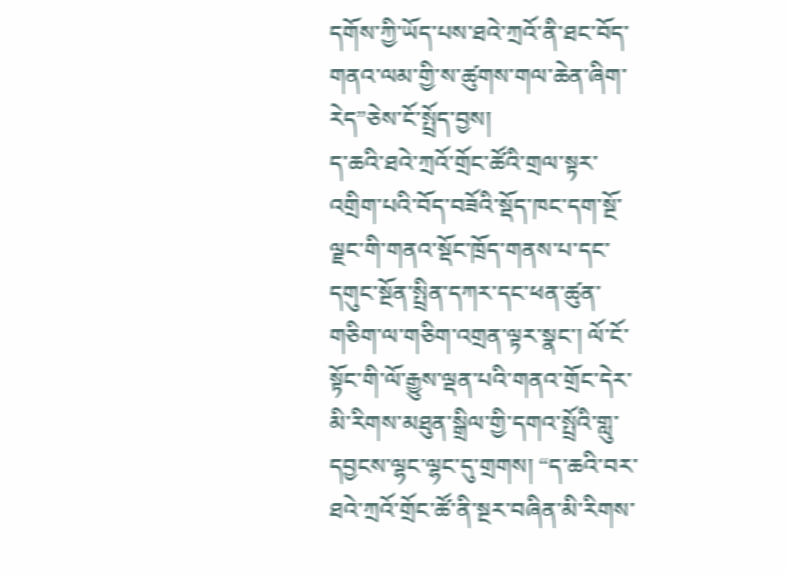དགོས་ཀྱི་ཡོད་པས་ཐའེ་ཀྲའོ་ནི་ཐང་བོད་གནའ་ལམ་གྱི་ས་ཚུགས་གལ་ཆེན་ཞིག་རེད”ཅེས་ངོ་སྤྲོད་བྱས།
ད་ཆའི་ཐའེ་ཀྲའོ་གྲོང་ཚོའི་གྲལ་སྟར་འགྲིག་པའི་བོད་བཟོའི་སྡོད་ཁང་དག་སྔོ་ལྗང་གི་གནའ་སྡོང་ཁྲོད་གནས་པ་དང་དགུང་སྔོན་སྤྲིན་དཀར་དང་ཕན་ཚུན་གཅིག་ལ་གཅིག་འགྲན་ལྟར་སྣང་། ལོ་ངོ་སྟོང་གི་ལོ་རྒྱུས་ལྡན་པའི་གནའ་གྲོང་དེར་མི་རིགས་མཐུན་སྒྲིལ་གྱི་དགའ་སྤྲོའི་གླུ་དབྱངས་ལྷང་ལྷང་དུ་གྲགས། “ད་ཆའི་བར་ཐའེ་ཀྲའོ་གྲོང་ཚོ་ནི་སྔར་བཞིན་མི་རིགས་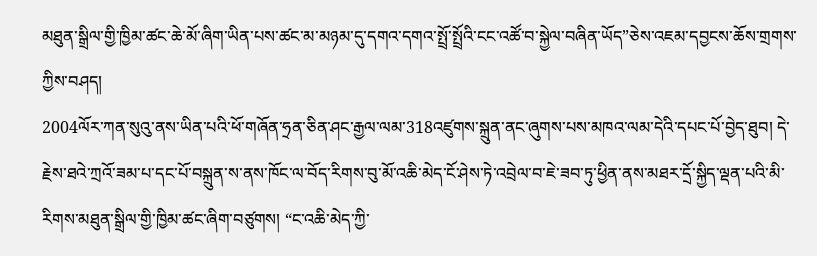མཐུན་སྒྲིལ་གྱི་ཁྱིམ་ཚང་ཆེ་མོ་ཞིག་ཡིན་པས་ཚང་མ་མཉམ་དུ་དགའ་དགའ་སྤྲོ་སྤྲོའི་ངང་འཚོ་བ་སྐྱེལ་བཞིན་ཡོད”ཅེས་འཇམ་དབྱངས་ཆོས་གྲགས་ཀྱིས་བཤད།
2004ལོར་ཀན་སུའུ་ནས་ཡིན་པའི་ཕོ་གཞོན་ཧྲན་ཅིན་ཤང་རྒྱལ་ལམ་318འཛུགས་སྐྲུན་ནང་ཞུགས་པས་མཁའ་ལམ་དེའི་དཔང་པོ་བྱེད་ཐུབ། དེ་རྗེས་ཐའེ་ཀྲའོ་ཟམ་པ་དང་པོ་བསྐྲུན་ས་ནས་ཁོང་ལ་བོད་རིགས་བུ་མོ་འཆི་མེད་ངོ་ཤེས་ཏེ་འབྲེལ་བ་ཇེ་ཟབ་ཏུ་ཕྱིན་ནས་མཐར་དྲོ་སྐྱིད་ལྡན་པའི་མི་རིགས་མཐུན་སྒྲིལ་གྱི་ཁྱིམ་ཚང་ཞིག་བཙུགས། “ང་འཆི་མེད་ཀྱི་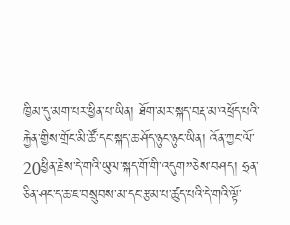ཁྱིམ་དུ་མག་པར་ཕྱིན་པ་ཡིན། ཐོག་མར་སྐད་བརྡ་མ་འཕྲོད་པའི་རྐྱེན་གྱིས་གྲོང་མི་ཚོ་དང་སྐད་ཆ་ཤོད་ཉུང་ཉུང་ཡིན། འོན་ཀྱང་ལོ་20ཕྱིན་རྗེས་དེ་གའི་ཡུལ་སྐད་གོ་གི་འདུག”ཅེས་བཤད། ཧྲན་ཅིན་ཤང་ད་ཆ་ཇ་བསྲུབས་མ་དང་རྩམ་པ་ཚུད་པའི་དེ་གའི་ལྟོ་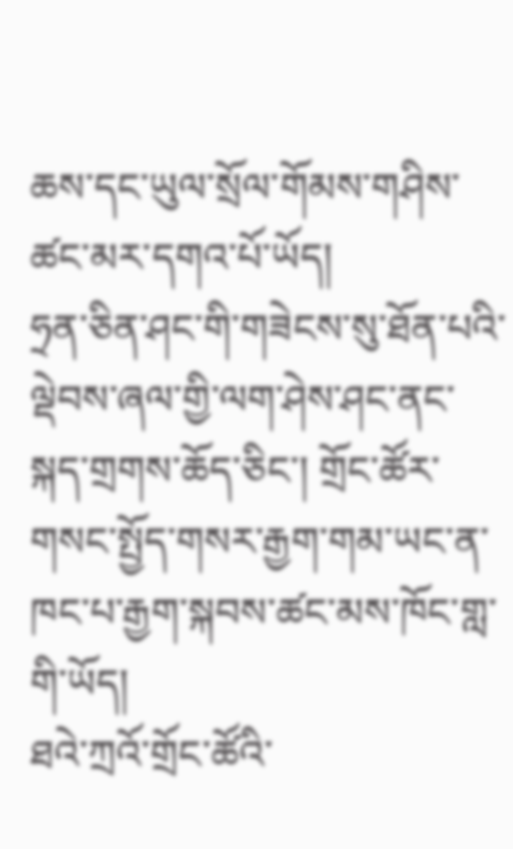ཆས་དང་ཡུལ་སྲོལ་གོམས་གཤིས་ཚང་མར་དགའ་པོ་ཡོད།
ཧྲན་ཅིན་ཤང་གི་གཟེངས་སུ་ཐོན་པའི་ལྡེབས་ཞལ་གྱི་ལག་ཤེས་ཤང་ནང་སྐད་གྲགས་ཆོད་ཅིང་། གྲོང་ཚོར་གསང་སྤྱོད་གསར་རྒྱག་གམ་ཡང་ན་ཁང་པ་རྒྱག་སྐབས་ཚང་མས་ཁོང་གླ་གི་ཡོད།
ཐའེ་ཀྲའོ་གྲོང་ཚོའི་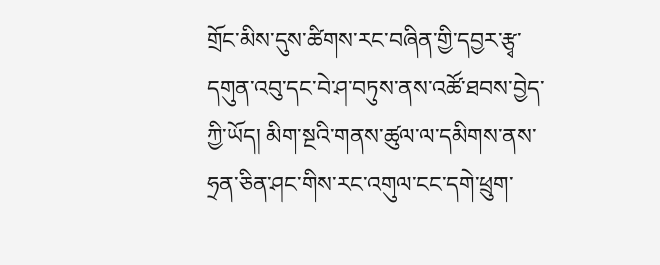གྲོང་མིས་དུས་ཚིགས་རང་བཞིན་གྱི་དབྱར་རྩྭ་དགུན་འབུ་དང་བེ་ཤ་བཏུས་ནས་འཚོ་ཐབས་བྱེད་ཀྱི་ཡོད། མིག་སྔའི་གནས་ཚུལ་ལ་དམིགས་ནས་ཧྲན་ཅིན་ཤང་གིས་རང་འགུལ་ངང་དགེ་ཕྲུག་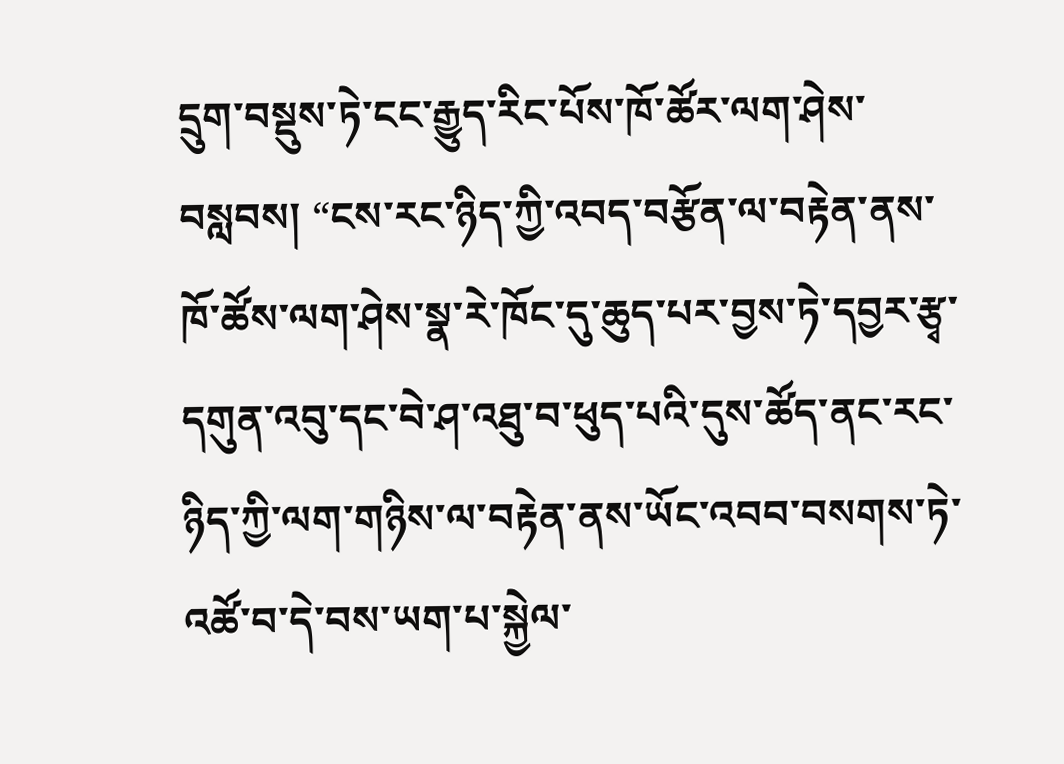དྲུག་བསྡུས་ཏེ་ངང་རྒྱུད་རིང་པོས་ཁོ་ཚོར་ལག་ཤེས་བསླབས། “ངས་རང་ཉིད་ཀྱི་འབད་བརྩོན་ལ་བརྟེན་ནས་ཁོ་ཚོས་ལག་ཤེས་སྣ་རེ་ཁོང་དུ་ཆུད་པར་བྱས་ཏེ་དབྱར་རྩྭ་དགུན་འབུ་དང་བེ་ཤ་འཐུ་བ་ཕུད་པའི་དུས་ཚོད་ནང་རང་ཉིད་ཀྱི་ལག་གཉིས་ལ་བརྟེན་ནས་ཡོང་འབབ་བསགས་ཏེ་འཚོ་བ་དེ་བས་ཡག་པ་སྐྱེལ་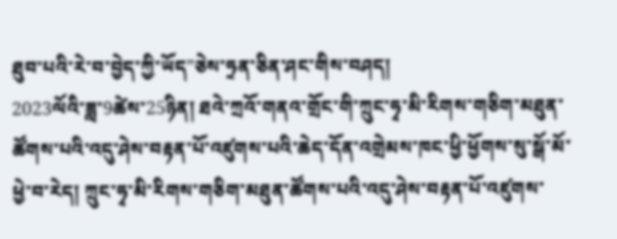ཐུབ་པའི་རེ་བ་བྱེད་ཀྱི་ཡོད”ཅེས་ཧྲན་ཅིན་ཤང་གིས་བཤད།
2023ལོའི་ཟླ་9ཚེས་25ཉིན། ཐའེ་ཀྲའོ་གནའ་གྲོང་གི་ཀྲུང་ཧྭ་མི་རིགས་གཅིག་མཐུན་ཚོགས་པའི་འདུ་ཤེས་བརྟན་པོ་འཛུགས་པའི་ཆེད་དོན་འགྲེམས་ཁང་ཕྱི་ཕྱོགས་སུ་སྒོ་མོ་ཕྱེ་བ་རེད། ཀྲུང་ཧྭ་མི་རིགས་གཅིག་མཐུན་ཚོགས་པའི་འདུ་ཤེས་བརྟན་པོ་འཛུགས་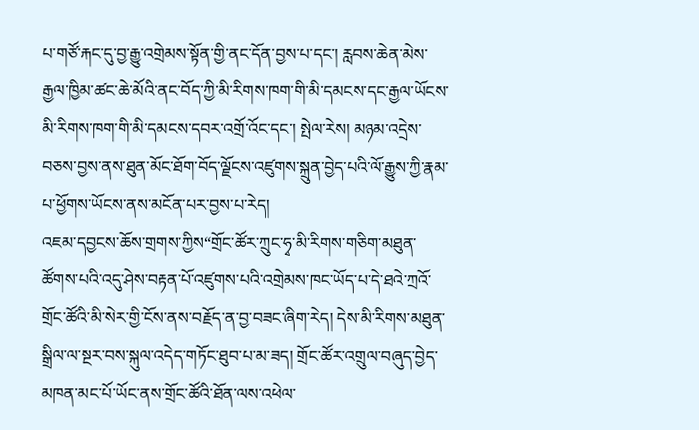པ་གཙོ་རྐང་དུ་བྱ་རྒྱུ་འགྲེམས་སྟོན་གྱི་ནང་དོན་བྱས་པ་དང་། རླབས་ཆེན་མེས་རྒྱལ་ཁྱིམ་ཚང་ཆེ་མོའི་ནང་བོད་ཀྱི་མི་རིགས་ཁག་གི་མི་དམངས་དང་རྒྱལ་ཡོངས་མི་རིགས་ཁག་གི་མི་དམངས་དབར་འགྲོ་འོང་དང་། སྤེལ་རེས། མཉམ་འདྲེས་བཅས་བྱས་ནས་ཐུན་མོང་ཐོག་བོད་ལྗོངས་འཛུགས་སྐྲུན་བྱེད་པའི་ལོ་རྒྱུས་ཀྱི་རྣམ་པ་ཕྱོགས་ཡོངས་ནས་མངོན་པར་བྱས་པ་རེད།
འཇམ་དབྱངས་ཆོས་གྲགས་ཀྱིས“གྲོང་ཚོར་ཀྲུང་ཧྭ་མི་རིགས་གཅིག་མཐུན་ཚོགས་པའི་འདུ་ཤེས་བརྟན་པོ་འཛུགས་པའི་འགྲེམས་ཁང་ཡོད་པ་དེ་ཐའེ་ཀྲའོ་གྲོང་ཚོའི་མི་སེར་གྱི་ངོས་ནས་བརྗོད་ན་བྱ་བཟང་ཞིག་རེད། དེས་མི་རིགས་མཐུན་སྒྲིལ་ལ་སྔར་བས་སྐུལ་འདེད་གཏོང་ཐུབ་པ་མ་ཟད། གྲོང་ཚོར་འགྲུལ་བཞུད་བྱེད་མཁན་མང་པོ་ཡོང་ནས་གྲོང་ཚོའི་ཐོན་ལས་འཕེལ་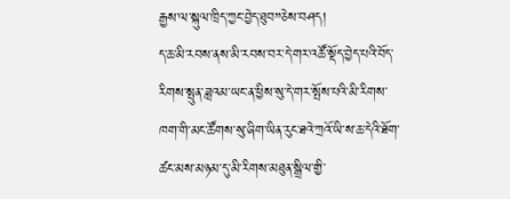རྒྱས་ལ་སྐུལ་ཁྲིད་ཀྱང་བྱེད་ཐུབ”ཅེས་བཤད།
ད་ཆ་མི་རབས་ནས་མི་རབས་བར་དེ་གར་འཚོ་སྡོད་བྱེད་པའི་བོད་རིགས་སྤུན་ཟླའམ་ཡང་ན་ཕྱིས་སུ་དེ་གར་སྤོས་པའི་མི་རིགས་ཁག་གི་མང་ཚོགས་སུ་ཞིག་ཡིན་རུང་ཐའེ་ཀྲའོ་ཡི་ས་ཆ་དེའི་ཐོག་ཚང་མས་མཉམ་དུ་མི་རིགས་མཐུན་སྒྲིལ་གྱི་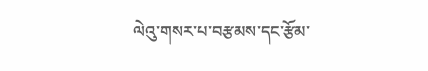ལེའུ་གསར་པ་བརྩམས་དང་རྩོམ་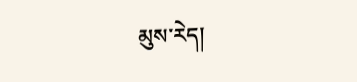མུས་རེད།